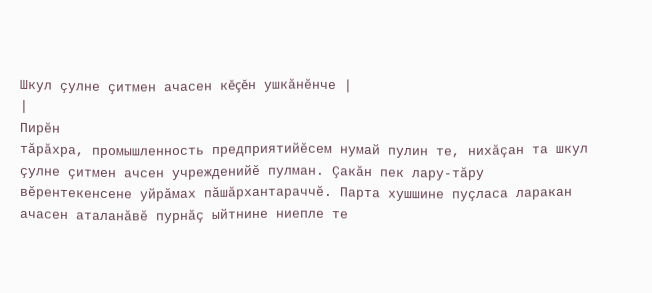Шкул çулне çитмен ачасен кĕçĕн ушкăнĕнче |
|
Пирĕн
тăрăхра, промышленность предприятийĕсем нумай пулин те, нихăçан та шкул
çулне çитмен ачсен учрежденийĕ пулман. Çакăн пек лару-тăру
вĕрентекенсене уйрăмах пăшăрхантараччĕ. Парта хушшине пуçласа ларакан
ачасен аталанăвĕ пурнăç ыйтнине ниепле те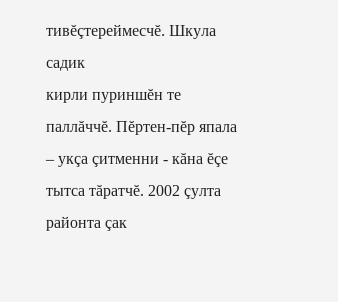тивĕçтереймесчĕ. Шкула садик
кирли пуриншĕн те паллăччĕ. Пĕртен-пĕр япала – укçа çитменни - кăна ĕçе
тытса тăратчĕ. 2002 çулта районта çак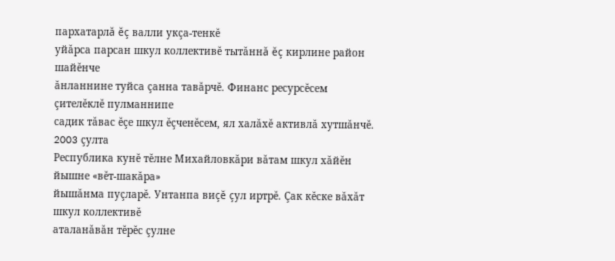пархатарлă ĕç валли укçа-тенкĕ
уйăрса парсан шкул коллективĕ тытăннă ĕç кирлине район шайĕнче
ăнланнине туйса çанна тавăрчĕ. Финанс ресурсĕсем çителĕклĕ пулманнипе
садик тăвас ĕçе шкул ĕçченĕсем, ял халăхĕ активлă хутшăнчĕ. 2003 çулта
Республика кунĕ тĕлне Михайловкăри вăтам шкул хăйĕн йышне «вĕт-шакăра»
йышăнма пуçларĕ. Унтанпа виçĕ çул иртрĕ. Çак кĕске вăхăт шкул коллективĕ
аталанăвăн тĕрĕс çулне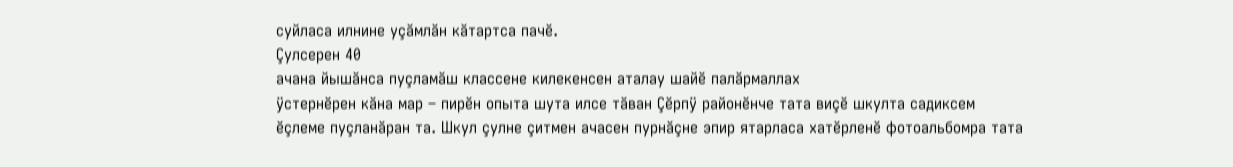суйласа илнине уçăмлăн кăтартса пачĕ.
Çулсерен 40
ачана йышăнса пуçламăш классене килекенсен аталау шайĕ палăрмаллах
ÿстернĕрен кăна мар – пирĕн опыта шута илсе тăван Çĕрпÿ районĕнче тата виçĕ шкулта садиксем
ĕçлеме пуçланăран та. Шкул çулне çитмен ачасен пурнăçне эпир ятарласа хатĕрленĕ фотоальбомра тата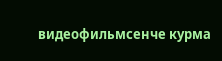видеофильмсенче курма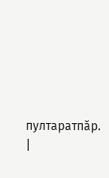пултаратпăр. |